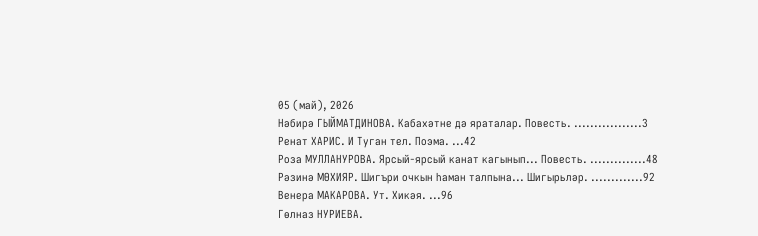05 (май), 2026
Нәбирә ГЫЙМАТДИНОВА. Кабахәтне дә яраталар. Повесть. .................3
Ренат ХАРИС. И Туган тел. Поэма. ...42
Роза МУЛЛАНУРОВА. Ярсый-ярсый канат кагынып... Повесть. ..............48
Рәзинә МӨХИЯР. Шигъри очкын һаман талпына... Шигырьләр. .............92
Венера МАКАРОВА. Ут. Хикәя. ...96
Гөлназ НУРИЕВА.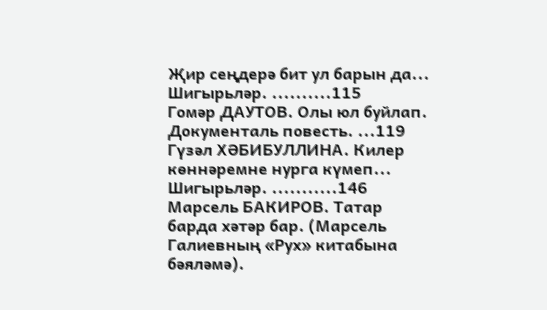Җир сеңдерә бит ул барын да... Шигырьләр. ..........115
Гомәр ДАУТОВ. Олы юл буйлап. Документаль повесть. ...119
Гүзәл ХӘБИБУЛЛИНА. Килер көннәремне нурга күмеп... Шигырьләр. ...........146
Марсель БАКИРОВ. Татар барда хәтәр бар. (Марсель Галиевның «Рух» китабына бәяләмә).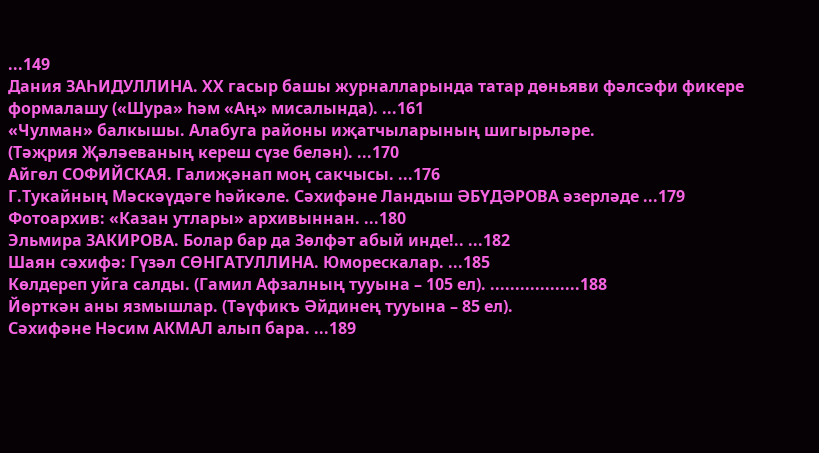...149
Дания ЗАҺИДУЛЛИНА. ХХ гасыр башы журналларында татар дөньяви фәлсәфи фикере
формалашу («Шура» һәм «Аң» мисалында). ...161
«Чулман» балкышы. Алабуга районы иҗатчыларының шигырьләре.
(Тәҗрия Җәләеваның кереш сүзе белән). ...170
Айгөл СОФИЙСКАЯ. Галиҗәнап моң сакчысы. ...176
Г.Тукайның Мәскәүдәге һәйкәле. Сәхифәне Ландыш ӘБҮДӘРОВА әзерләде ...179
Фотоархив: «Казан утлары» архивыннан. ...180
Эльмира ЗАКИРОВА. Болар бар да Зөлфәт абый инде!.. ...182
Шаян сәхифә: Гүзәл СӨНГАТУЛЛИНА. Юморескалар. ...185
Көлдереп уйга салды. (Гамил Афзалның тууына – 105 ел). ..................188
Йөрткән аны язмышлар. (Тәүфикъ Әйдинең тууына – 85 ел).
Сәхифәне Нәсим АКМАЛ алып бара. ...189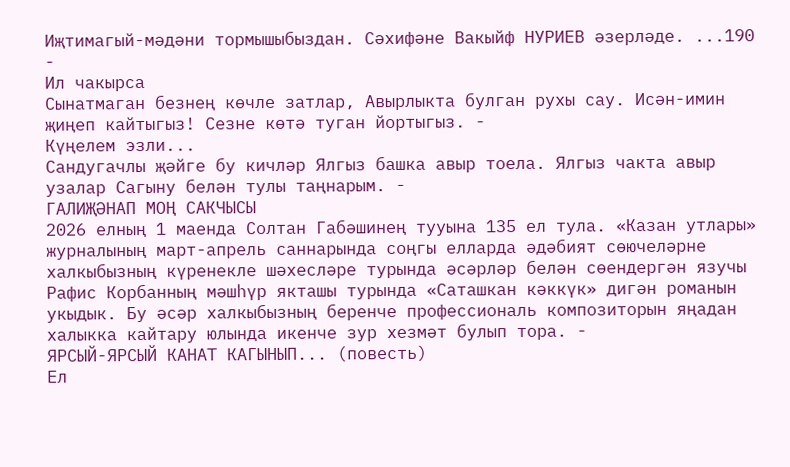Иҗтимагый-мәдәни тормышыбыздан. Сәхифәне Вакыйф НУРИЕВ әзерләде. ...190
-
Ил чакырса
Сынатмаган безнең көчле затлар, Авырлыкта булган рухы сау. Исән-имин җиңеп кайтыгыз! Сезне көтә туган йортыгыз. -
Күңелем эзли...
Сандугачлы җәйге бу кичләр Ялгыз башка авыр тоела. Ялгыз чакта авыр узалар Сагыну белән тулы таңнарым. -
ГАЛИҖӘНАП МОҢ САКЧЫСЫ
2026 елның 1 маенда Солтан Габәшинең тууына 135 ел тула. «Казан утлары» журналының март-апрель саннарында соңгы елларда әдәбият сөючеләрне халкыбызның күренекле шәхесләре турында әсәрләр белән сөендергән язучы Рафис Корбанның мәшһүр якташы турында «Саташкан кәккүк» дигән романын укыдык. Бу әсәр халкыбызның беренче профессиональ композиторын яңадан халыкка кайтару юлында икенче зур хезмәт булып тора. -
ЯРСЫЙ-ЯРСЫЙ КАНАТ КАГЫНЫП... (повесть)
Ел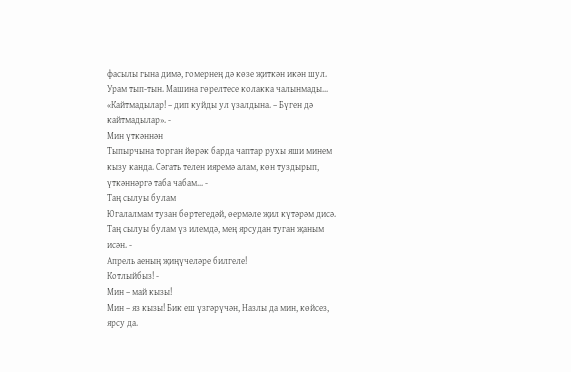фасылы гына димә, гомернең дә көзе җиткән икән шул. Урам тып-тын. Машина гөрелтесе колакка чалынмады... «Кайтмадылар! – дип куйды ул үзалдына. – Бүген дә кайтмадылар». -
Мин үткәннән
Тыпырчына торган йөрәк барда чаптар рухы яши минем кызу канда. Сәгать телен ияремә алам, көн туздырып, үткәннәргә таба чабам... -
Таң сылуы булам
Югалалмам тузан бөртегедәй, өермәле җил күтәрәм дисә. Таң сылуы булам үз илемдә, мең ярсудан туган җаным исән. -
Апрель аеның җиңүчеләре билгеле!
Котлыйбыз! -
Мин – май кызы!
Мин – яз кызы! Бик еш үзгәрүчән, Назлы да мин, көйсез, ярсу да.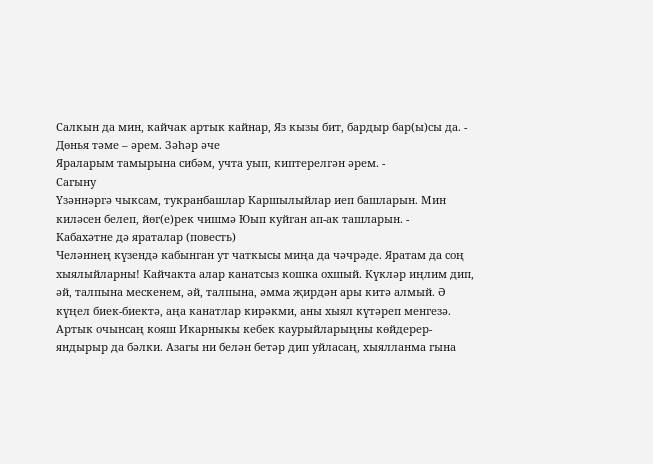Салкын да мин, кайчак артык кайнар, Яз кызы бит, бардыр бар(ы)сы да. -
Дөнья тәме – әрем. Зәһәр әче
Яраларым тамырына сибәм, учта уып, киптерелгән әрем. -
Сагыну
Үзәннәргә чыксам, тукранбашлар Каршылыйлар иеп башларын. Мин киләсен белеп, йөг(е)рек чишмә Юып куйган ап-ак ташларын. -
Кабахәтне дә яраталар (повесть)
Челәннең күзендә кабынган ут чаткысы миңа да чәчрәде. Яратам да соң хыялыйларны! Кайчакта алар канатсыз кошка охшый. Күкләр иңлим дип, әй, талпына мескенем, әй, талпына, әмма җирдән ары китә алмый. Ә күңел биек-биектә, аңа канатлар кирәкми, аны хыял күтәреп менгезә. Артык очынсаң кояш Икарныкы кебек каурыйларыңны көйдерер-яндырыр да бәлки. Азагы ни белән бетәр дип уйласаң, хыялланма гына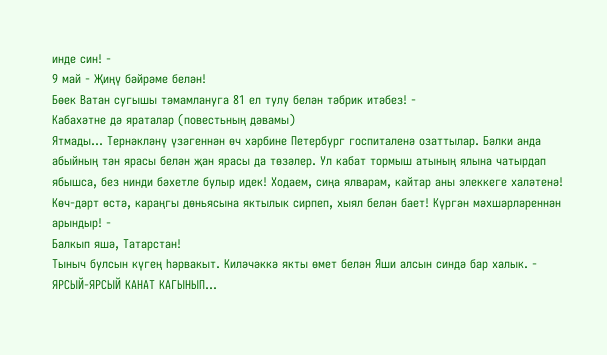инде син! -
9 май - Җиңү бәйрәме белән!
Бөек Ватан сугышы тәмамлануга 81 ел тулу белән тәбрик итәбез! -
Кабахәтне дә яраталар (повестьның дәвамы)
Ятмады... Тернәкләнү үзәгеннән өч хәрбине Петербург госпиталенә озаттылар. Бәлки анда абыйның тән ярасы белән җан ярасы да төзәлер. Ул кабат тормыш атының ялына чатырдап ябышса, без нинди бәхетле булыр идек! Ходаем, сиңа ялварам, кайтар аны элеккеге халәтенә! Көч-дәрт өстә, караңгы дөньясына яктылык сирпеп, хыял белән бает! Күргән мәхшәрләреннән арындыр! -
Балкып яшә, Татарстан!
Тыныч булсын күгең һәрвакыт. Киләчәккә якты өмет белән Яши алсын синдә бар халык. -
ЯРСЫЙ-ЯРСЫЙ КАНАТ КАГЫНЫП...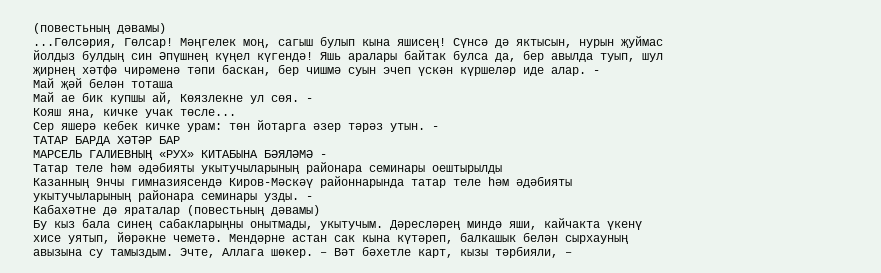(повестьның дәвамы)
...Гөлсәрия, Гөлсар! Мәңгелек моң, сагыш булып кына яшисең! Сүнсә дә яктысын, нурын җуймас йолдыз булдың син Әпүшнең күңел күгендә! Яшь аралары байтак булса да, бер авылда туып, шул җирнең хәтфә чирәменә тәпи баскан, бер чишмә суын эчеп үскән күршеләр иде алар. -
Май җәй белән тоташа
Май ае бик купшы ай, Көязлекне ул сөя. -
Кояш яна, кичке учак төсле...
Сер яшерә кебек кичке урам: төн йотарга әзер тәрәз утын. -
ТАТАР БАРДА ХӘТӘР БАР
МАРСЕЛЬ ГАЛИЕВНЫҢ «РУХ» КИТАБЫНА БӘЯЛӘМӘ -
Татар теле һәм әдәбияты укытучыларының районара семинары оештырылды
Казанның 9нчы гимназиясендә Киров-Мәскәү районнарында татар теле һәм әдәбияты укытучыларының районара семинары узды. -
Кабахәтне дә яраталар (повестьның дәвамы)
Бу кыз бала синең сабакларыңны онытмады, укытучым. Дәресләрең миндә яши, кайчакта үкенү хисе уятып, йөрәкне чеметә. Мендәрне астан сак кына күтәреп, балкашык белән сырхауның авызына су тамыздым. Эчте, Аллага шөкер. – Вәт бәхетле карт, кызы тәрбияли, –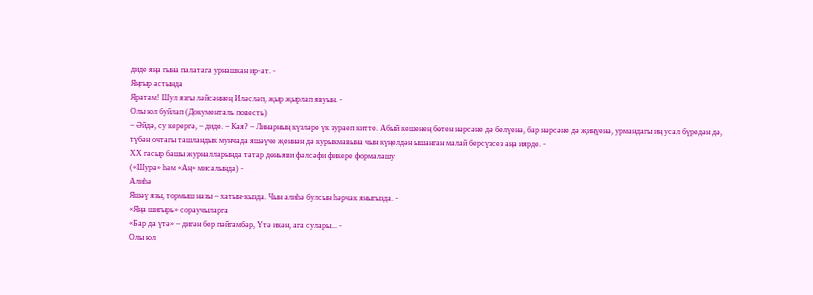диде яңа гына палатага урнашкан ир-ат. -
Яңгыр астында
Яратам! Шул язгы ләйсәннең Иләсләп, җыр җырлап явуын. -
Олы юл буйлап (Документаль повесть)
– Әйдә, су керергә, – диде. – Кая? – Линарның күзләре үк зураеп китте. Абый кешенең бөтен нәрсәне дә белүенә, бар нәрсәне дә җиңүенә, урмандагы иң усал бүредән дә, түбән очтагы ташландык мунчада яшәүче җеннән дә курыкмавына чын күңелдән ышанган малай берсүзсез аңа иярде. -
ХХ гасыр башы журналларында татар дөньяви фәлсәфи фикере формалашу
(«Шура» һәм «Аң» мисалында) -
Алиһә
Яшәү язы, тормыш назы – хатын-кызда. Чын алиһә булсын һәрчак яныгызда. -
«Яңа шигырь» сораучыларга
«Бар да үтә» – дигән бер пәйгамбәр, Үтә икән, ага сулары... -
Олы юл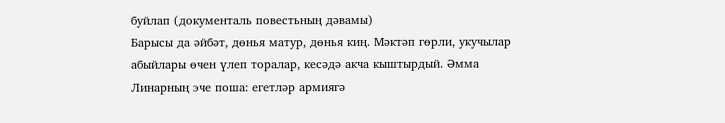буйлап (документаль повестьның дәвамы)
Барысы да әйбәт, дөнья матур, дөнья киң. Мәктәп гөрли, укучылар абыйлары өчен үлеп торалар, кесәдә акча кыштырдый. Әмма Линарның эче поша: егетләр армиягә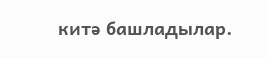китә башладылар.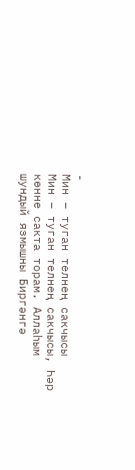-
Мин – туган телнең сакчысы
Мин – туган телнең сакчысы, Һәр көнне сакта торам. Аллаһым шундый язмышны Биргәнгә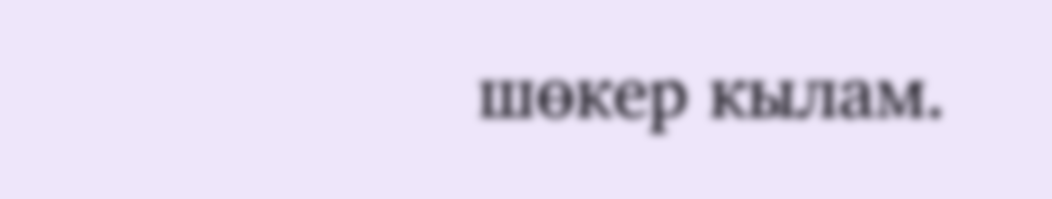шөкер кылам.